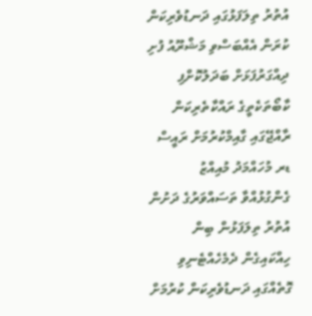އުތުރު ތިލަފަޅުގައި ދަނޑުވެރިކަން ކުރަން އެއްބަސްވި މަޝްރޫއު ފުށި ދިއްގަރުފަޅަށް ބަދަލުކޮށްފި
ކާބޯތަކެތީގެ ރައްކާތެރިކަން ރާއްޖޭގައި ގާއިމްކުރުމަށް ރައީސް ޑރ މުހައްމަދު މުއިއްޒު ގެންގުޅުއްވާ ތަސައްވަރުގެ ދަށުން އުތުރު ތިލަފަޅުން ބިން ހިއްކައިގެން ދެމެހެއްޓެނިވި ގޮތެއްގައި ދަނޑުވެރިކަން ކުރުމަށް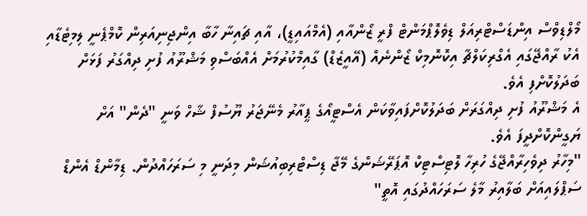މޯލްޑިވްސް އިންޑަސްޓްރިއަލް ޑިވެލޮޕްމަންޓް ފްރީ ޒޯންއާއި (އެމްއައިޑީ)، އާއި ޗައިނާ ހާބާ އިންޖިނިއަރިން ކޮމްޕެނީ ލިމިޓެޑާއި އެކު ރާއްޖޭގައި އެގްރިކަލްޗާ އިކޮނޮމިކް ޒޯންނެއް (އޭއީޒެޑް) ގާއިމްކުރުމަށް އެއްބަސްވި މަޝްރޫއު ފުށި ދިއްގަރު ފަޅަށް ބަދަލުކޮށްފި އެވެ.
އެ މަޝްރޫއު ފުށި ދިއްގަރަށް ބަދަލުކޮށްފައިވާކަން އެސްޓީއޯގެ ޕީއާރު މެނޭޖަރު ޔޫސުފް ޝާހް ވަނީ "ދެން" އަށް ޔަގީންކޮށްދީފަ އެވެ.
"މިހާރު ދިވެހިރާއްޖޭގެ ހުރިހާ ލޮޓިސްޓިކް އޮޕަރޭޝަންގެ މޭޖާ ޑިސްޓްރިބިއުޝަން މިދަނީ މި ސަރަހައްދުން. ޑިމާންޑް އެންޑް ސަޕްލައިއަށް ބަލާއިރު މާލެ ސަރަހައްދުގައި އޮތީ"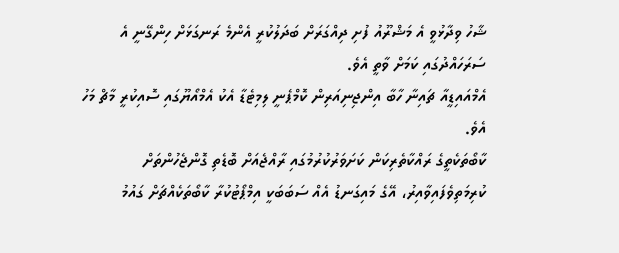ޝާހު ވިދާޅުވީ އެ މަޝްރޫއު ފުށި ދިއްގަރަށް ބަދަލުކުރީ އެންމެ ރަނގަޅަށް ހިންގޭނީ އެ ސަރަހައްދުގައި ކަމަށް ވާތީ އެވެ.
އެމްއައިޑީއާ ޗައިނާ ހާބާ އިންޖިނިއަރިން ކޮމްޕެނީ ލިމިޓެޑާ އެކު އެމްއޯޔޫގައި ސޮއިކުރީ މާޗް މަހު އެވެ.
ކާބޯތަކެތީގެ ރައްކާތެރިކަން ކަށަވަރުކުރުމުގައި ރާއްޖެއަށް ބޮޑެތި ގޮންޖެހުންތަށް ކުރިމަތިވެފައިވާއިރު، އޭގެ މައިގަނޑު އެއް ސަބަބަކީ އިމްޕޯޓުކުރާ ކާބޯތަކެއްޗަށް ގައުމު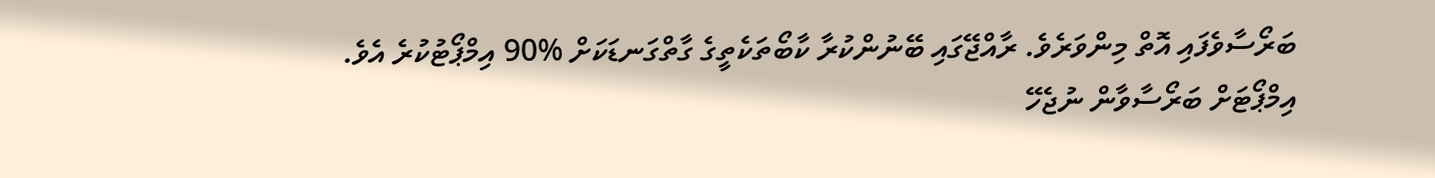ބަރޯސާވެފައި އޮތް މިންވަރެވެ. ރާއްޖޭގައި ބޭނުންކުރާ ކާބޯތަކެތީގެ ގާތްގަނޑަކަށް %90 އިމްޕޯޓުކުރެ އެވެ.
އިމްޕޯޓަށް ބަރޯސާވާން ނުޖެހޭ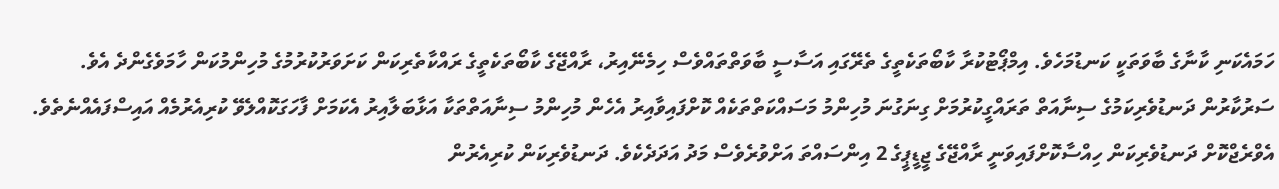ހަމައެކަނި ކާނާގެ ބާވަތަކީ ކަނޑުމަހެވެ. އިމްޕޯޓުކުރާ ކާބޯތަކެތީގެ ތެރޭގައި އަސާސީ ބާވަތްތައްވެސް ހިމެނޭއިރު، ރާއްޖޭގެ ކާބޯތަކެތީގެ ރައްކާތެރިކަން ކަށަވަރުކުރުމުގެ މުހިންމުކަން ހާމަވެގެންދެ އެވެ.
ސަރުކާރުން ދަނޑުވެރިކަމުގެ ސިނާއަތް ތަރައްގީކުރުމަށް ގިނަގުނަ މުހިންމު މަސައްކަތްތަކެއް ކޮށްފައިވާއިރު އެހެން މުހިންމު ސިނާއަތްތަކާ އަޅާބަލާއިރު އެކަމަށް ފާހަގަކޮއްލެވޭ ކުރިއެރުމެއް އައިސްފައެއްނެތެވެ. އެވްރެޖްކޮށް ދަނޑުވެރިކަން ހިއްސާކޮށްފައިވަނީ ރާއްޖޭގެ ޖީޑީޕީގެ 2 އިންސައްތަ އަށްވުރެވެސް މަދު އަދަދެކެވެ. ދަނޑުވެރިކަން ކުރިއެރުން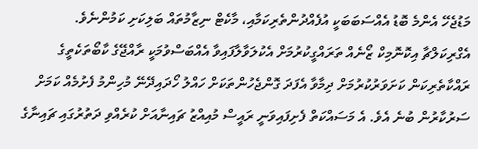މަޑުޖެހޭ އެންމެ ބޮޑު އެއްސަބަބަކީ އުފެއްދުންތެރިކަމާއި، މާކެޓް ނިޒާމުތައް ބަލިކަށި ކަމުންނެވެ.
އެގްރިކަލްޗާ އިކޮނޮމިކް ޒޯނެއް ތަރައްގީކުރުމަށް އެކުލަވާލާފައިވާ އެއްބަސްވުމަކީ ރާއްޖޭގެ ކާބޯތަކެތީގެ ރައްކާތެރިކަން ކަށަވަރުކުރުމަށް ދިމާވާ އެފަދަ ގޮންޖެހުންތަކަށް ހައްލު ހޯދައިދޭނޭ މުހިންމު ފެށުމެއް ކަމަށް ސަރުކާރުން ބުނެ އެވެ. އެ މަސައްކަތް ފެށިފައިވަނީ ރައީސް މުއިއްޒު ޗައިނާއަށް ކުރެއްވި ދަތުރުގައި ޗައިނާގެ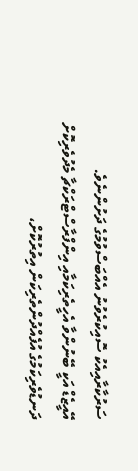ސަރުކާރާއިއެކު ސޮއިކުރެވުނު އެއްބަސްވުމުގެ ދަށުންނެވެ.
އޭއީޒެޑް އަކީ ބޭނުންވާ އެހީތެރިކަމާއި އިންފްރާސްޓްރަކްޗާ މެދުވެރިކޮށް ދަނޑުވެރިކަމުގެ އުފެއްދުންތެރިކަން އިތުރުކޮށް،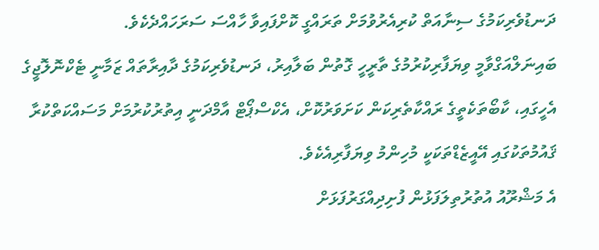ދަނޑުވެރިކަމުގެ ސިނާއަތް ކުރިއެރުވުމަށް ތަރައްގީ ކޮށްފައިވާ ހާއްސަ ސަރަހައްދެކެވެ.
ބައިނަލްއަގްވާމީ ވިޔަފާރިކުރުމުގެ ތާރީހީ ގޮތުން ބަލާއިރު، ދަނޑުވެރިކަމުގެ ދާއިރާތައް ޒަމާނީ ޓެކްނޮލޮޖީގެ އެހީގައި، ކާބޯތަކެތީގެ ރައްކާތެރިކަން ކަށަވަރުކޮށް، އެކްސްޕޯޓް އާމްދަނީ އިތުރުކުރުމަށް މަސައްކަތްކުރާ ޤައުމުތަކުގައި އޭއީޒެޑްތަކަކީ މުހިންމު ވިޔަފާރިއެކެވެ.
އެ މަޝްރޫއު އުތުރުތިލަފަޅުން ފުށިދިއްގަރުފަޅަށް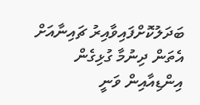ބަދަލުކޮށްފައިވާއިރު ޗައިނާއަށް އެތަން ދިނުމާ ގުޅިގެން އިންޑިއާއިން ވަނީ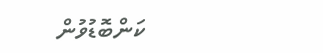ކަންބޮޑުވުން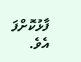ފާޅުކޮށްފަ އެވެ.